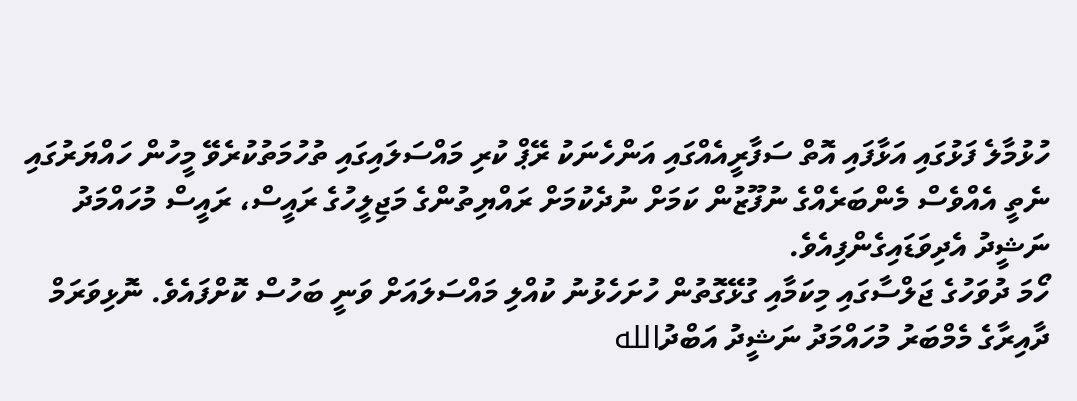ހުޅުމާލެ ފަޅުގައި އަޅާފައި އޮތް ސަފާރީއެއްގައި އަންހެނަކު ރޭޕް ކުރި މައްސަލައިގައި ތުހުމަތުކުރެވޭ މީހުން ހައްޔަރުގައި ނެތީ އެއްވެސް މެންބަރެއްގެ ނުފޫޒުން ކަމަށް ނުދެކުމަށް ރައްޔިތުންގެ މަޖިލީހުގެ ރައީސް، ރައީސް މުހައްމަދު ނަޝީދު އެދިވަޑައިގެންފިއެވެ.
ހޯމަ ދުވަހުގެ ޖަލްސާގައި މިކަމާއި ގުޅޭގޮތުން ހުށަހެޅުނު ކުއްލި މައްސަލައަށް ވަނީ ބަހުސް ކޮށްފައެވެ. ނޮޅިވަރަމް ދާއިރާގެ މެމްބަރު މުހައްމަދު ނަޝީދު އަބްދުالله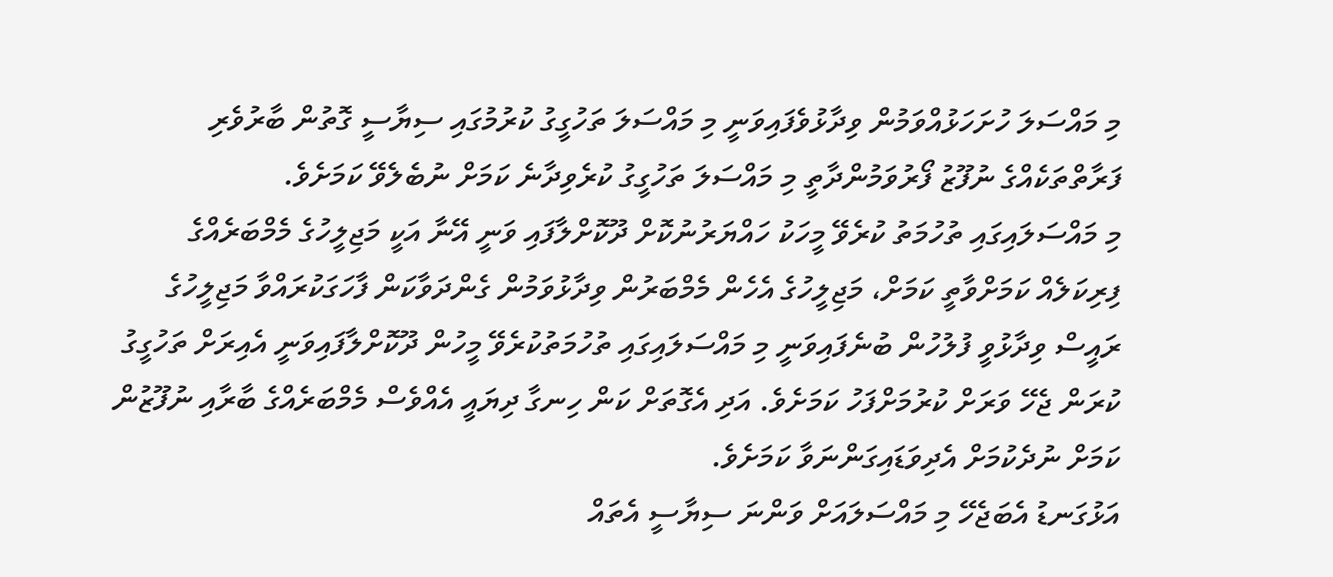މި މައްސަލަ ހުށަހަޅުއްވަމުން ވިދާޅުވެފައިވަނީ މި މައްސަލަ ތަހުގީގު ކުރުމުގައި ސިޔާސީ ގޮތުން ބާރުވެރި ފަރާތްތަކެއްގެ ނުފޫޒު ފޯރުވަމުންދާތީ މި މައްސަލަ ތަހުގީގު ކުރެވިދާނެ ކަމަށް ނުބެލެވޭ ކަމަށެވެ.
މި މައްސަލައިގައި ތުހުމަތު ކުރެވޭ މީހަކު ހައްޔަރުނުކޮށް ދޫކޮށްލާފައި ވަނީ އޭނާ އަކީ މަޖިލީހުގެ މެމްބަރެއްގެ ފިރިކަލެއް ކަމަށްވާތީ ކަމަށް، މަޖިލީހުގެ އެހެން މެމްބަރުން ވިދާޅުވަމުން ގެންދަވާކަން ފާހަގަކުރައްވާ މަޖިލީހުގެ ރައީސް ވިދާޅުވީ ފުލުހުން ބުނެފައިވަނީ މި މައްސަލައިގައި ތުހުމަތުކުރެވޭ މީހުން ދޫކޮށްލާފައިވަނީ އެއިރަށް ތަހުގީގު ކުރަން ޖެހޭ ވަރަށް ކުރުމަށްފަހު ކަމަށެވެ. އަދި އެގޮތަށް ކަން ހިނގާ ދިޔައީ އެއްވެސް މެމްބަރެއްގެ ބާރާއި ނުފޫޒުން ކަމަށް ނުދެކުމަށް އެދިވަޑައިގަންނަވާ ކަމަށެވެ.
އަޅުގަނޑު އެބަޖެހޭ މި މައްސަލައަށް ވަންނަ ސިޔާސީ އެތައް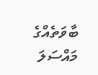ބާވަތެއްގެ މައްސަލަ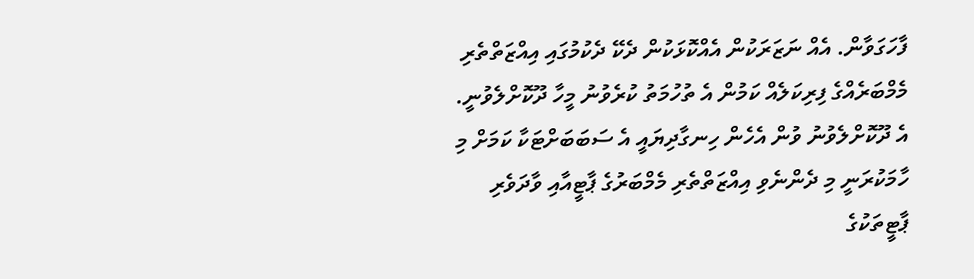ފާހަގަވާން. އެއް ނަޒަރަކުން އެއްކޮޅަކުން ދެކޭ ދެކުމުގައި އިއްޒަތްތެރި މެމްބަރެއްގެ ފިރިކަލެއް ކަމުން އެ ތުހުމަތު ކުރެވުނު މީހާ ދޫކޮށްލެވުނީ. އެ ދޫކޮށްލެވުނު ވުން އެހެން ހިނގާދިޔައީ އެ ސަބަބަށްޓަކާ ކަމަށް މި ހާމަކުރަނީ މި ދެންނެވި އިއްޒަތްތެރި މެމްބަރުގެ ޕާޓީއާއި ވާދަވެރި ޕާޓީތަކުގެ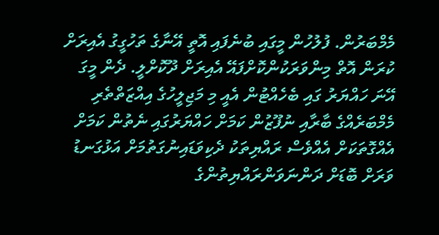މެމްބަރުން. ފުލުހުން މީގައި ބުނެފައި އޮތީ އޭނާގެ ތަހުގީގު އެއިރަށް ކުރަން އޮތް މިންވަރަކުންކޮށްފައޭ އެއިރަށް ދޫކޮށްލީ. ދެން މީގަ އޭނަ ހައްޔަރު ގައި ބެހެއްޓުން އެއީ މި މަޖިލީހުގެ އިއްޒަތްތެރި މެމްބަރެއްގެ ބާރާއި ނުފޫޒުން ކަމަށް ހައްޔަރުގައި ނެތުން ކަމަށް އެއްގޮތަކަށް އެއްވެސް ރައްޔިތަކު ދެކިވަޑައިނުގަތުމަށް އަޅުގަނޑު ވަރަށް ބޮޑަށް ދަންނަވަންރައްޔިތުންގެ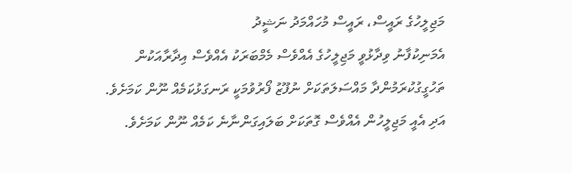މަޖިލީހުގެ ރައީސް، ރައީސް މުހައްމަދު ނަޝީދު
އެމަނިކުފާނު ވިދާޅުވީ މަޖިލީހުގެ އެއްވެސް މެމްބަރަކު އެއްވެސް އިދާރާއަކުން ތަހުގީގުކުރަމުންދާ މައްސަލަތަކަށް ނުފޫޒު ފޯރުވުމަކީ ރަނގަޅުކަމެއް ނޫން ކަމަށެވެ. އަދި އެއީ މަޖިލީހުން އެއްވެސް ގޮތަކަށް ބަލައިގަންނާނެ ކަމެއް ނޫން ކަމަށެވެ.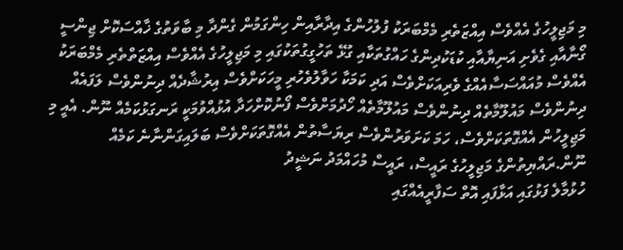މި މަޖިލީހުގެ އެއްވެސް އިއްޒަތެރި މެމްބަރަކު ފުލުހުންގެ އިދާރާއިން ހިންގަމުން ގެންދާ މި ބާވަތުގެ ޚާއްސަކޮށް ޖިންސީ ގޯނާއާއި ގެވެށި އަނިޔާއާއި ކުޑަކުދިންގެ ހައްގުތަކާއި ގުޅޭ ތަހުގީގުތަކުގައި މި މަޖިލީހުގެ އެއްވެސް އިއްޒަތްތެރި މެމްބަރަކު އެއްވެސް މުއައްސަސާއެއްގެ ވެރިއަކަށްވެސް އަދި ކަމަކާ ހަވާލުވެހުރި މީހަކަށްވެސް އިރުޝާދެއް ދިނުންވެސް ލަފައެއް ދިނުންވެސް މައުލޫމާތެއް ދިނުންވެސް މައުލޫމާތެއް ހޯދުމަށްވެސް ފޯނުކޮށްހަދާ އުޅުއްވުމަކީ ރަނގަޅުކަމެއް ނޫން. އެއީ މި މަޖިލީހުން އެއްގޮތަކަށްވެސް، ހަމަ ކަށަވަރުންވެސް ރިޔަސާތުން އެއްގޮތަކަށްވެސް ބަލައިގަންނާނެ ކަމެއް ނޫން.ރައްޔިތުންގެ މަޖިލީހުގެ ރައީސް، ރައީސް މުހައްމަދު ނަޝީދު
ހުޅުމާލެ ފަޅުގައި އަޅާފައި އޮތް ސަފާރީއެއްގައި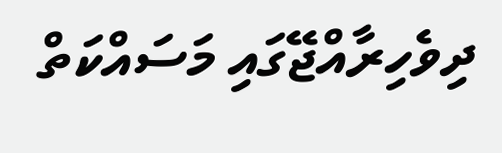ދިވެހިރާއްޖޭގައި މަސައްކަތް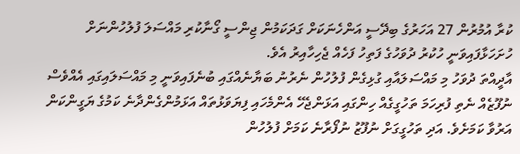ކުރާ އުމުރުން 27 އަހަރުގެ ބިދޭސީ އަންހެނަކަށް ގަދަކަމުން ޖިންސީ ގޯނާކުރި މައްސަލަ ފުލުހުންނަށް ހުށަހަޅާފައިވަނީ ހުކުރު ދުވަހުގެ ފަތިހު ފަހެއް ޖެހިހާއިރު އެވެ.
އާދީއްތަ ދުވަހު މި މައްސަލައާއި ގުޅިގެން ފުލުހުން ނެރުނު ބަޔާނެއްގައި ބުނެފައިވަނީ މި މައްސަލައިގައި އެއްވެސް ނުފޫޒެއް ނެތި ފުރިހަމަ ތަހުގީގެއް ހިންގައި އަޅަންޖެހޭ އެންމެހައި ފިޔަވަޅުތައް އަޅަމުންގެންދާނެ ކަމުގެ ޔަގީންކަން އަރުވާ ކަމަށެވެ. އަދި ތަހުގީގަށް ނުފޫޒު ނުފޯރާނެ ކަމަށް ފުލުހުން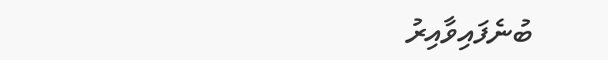ބުނެފައިވާއިރު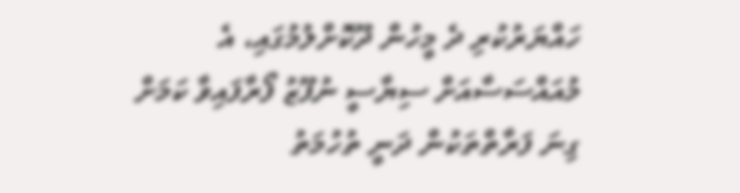ހައްޔަރުކުރި ދެ މީހުން ދޫކޮށްލުމުގައި، އެ މުއައްސަސާއަށް ސިޔާސީ ނުފޫޒު ފޯރާފައިވާ ކަމަށް ގިނަ ފަރާތްތަކުން ދަނީ ތުހުމަތު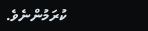ކުރަމުންނެވެ.